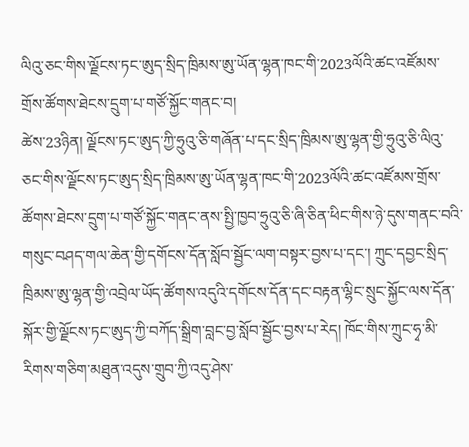ལིའུ་ཅང་གིས་ལྗོངས་ཏང་ཨུད་སྲིད་ཁྲིམས་ཨུ་ཡོན་ལྷན་ཁང་གི་2023ལོའི་ཚང་འཛོམས་གྲོས་ཚོགས་ཐེངས་དྲུག་པ་གཙོ་སྐྱོང་གནང་བ།
ཚེས་23ཉིན། ལྗོངས་ཏང་ཨུད་ཀྱི་ཧྲུའུ་ཅི་གཞོན་པ་དང་སྲིད་ཁྲིམས་ཨུ་ལྷན་གྱི་ཧྲུའུ་ཅི་ལིའུ་ཅང་གིས་ལྗོངས་ཏང་ཨུད་སྲིད་ཁྲིམས་ཨུ་ཡོན་ལྷན་ཁང་གི་2023ལོའི་ཚང་འཛོམས་གྲོས་ཚོགས་ཐེངས་དྲུག་པ་གཙོ་སྐྱོང་གནང་ནས་སྤྱི་ཁྱབ་ཧྲུའུ་ཅི་ཞི་ཅིན་ཕིང་གིས་ཉེ་དུས་གནང་བའི་གསུང་བཤད་གལ་ཆེན་གྱི་དགོངས་དོན་སློབ་སྦྱོང་ལག་བསྟར་བྱས་པ་དང་། ཀྲུང་དབྱང་སྲིད་ཁྲིམས་ཨུ་ལྷན་གྱི་འབྲེལ་ཡོད་ཚོགས་འདུའི་དགོངས་དོན་དང་བརྟན་ལྷིང་སྲུང་སྐྱོང་ལས་དོན་སྐོར་གྱི་ལྗོངས་ཏང་ཨུད་ཀྱི་བཀོད་སྒྲིག་བླང་བྱ་སློབ་སྦྱོང་བྱས་པ་རེད། ཁོང་གིས་ཀྲུང་ཧྭ་མི་རིགས་གཅིག་མཐུན་འདུས་གྲུབ་ཀྱི་འདུ་ཤེས་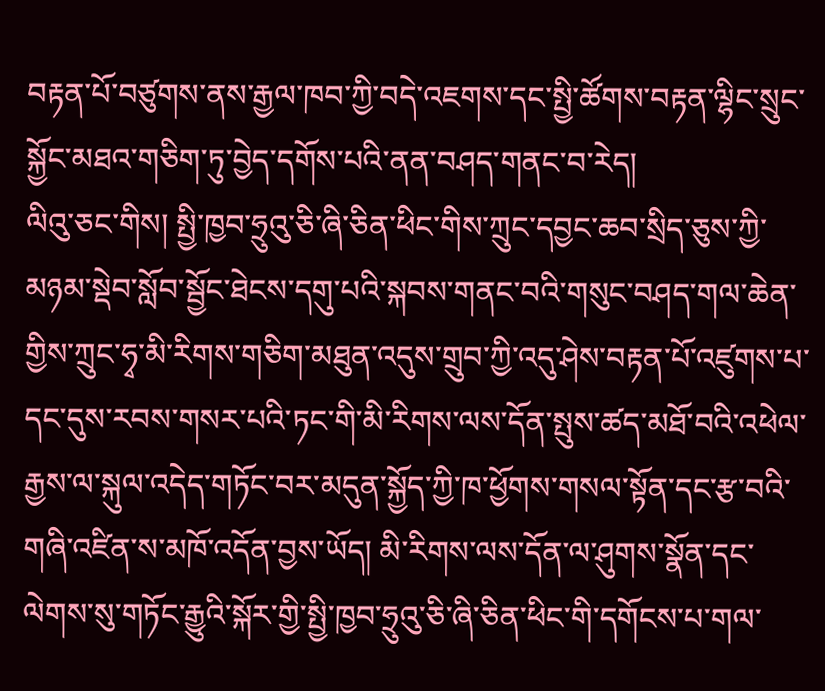བརྟན་པོ་བཙུགས་ནས་རྒྱལ་ཁབ་ཀྱི་བདེ་འཇགས་དང་སྤྱི་ཚོགས་བརྟན་ལྷིང་སྲུང་སྐྱོང་མཐའ་གཅིག་ཏུ་བྱེད་དགོས་པའི་ནན་བཤད་གནང་བ་རེད།
ལིའུ་ཅང་གིས། སྤྱི་ཁྱབ་ཧྲུའུ་ཅི་ཞི་ཅིན་ཕིང་གིས་ཀྲུང་དབྱང་ཆབ་སྲིད་ཅུས་ཀྱི་མཉམ་སྡེབ་སློབ་སྦྱོང་ཐེངས་དགུ་པའི་སྐབས་གནང་བའི་གསུང་བཤད་གལ་ཆེན་གྱིས་ཀྲུང་ཧྭ་མི་རིགས་གཅིག་མཐུན་འདུས་གྲུབ་ཀྱི་འདུ་ཤེས་བརྟན་པོ་འཛུགས་པ་དང་དུས་རབས་གསར་པའི་ཏང་གི་མི་རིགས་ལས་དོན་སྤུས་ཚད་མཐོ་བའི་འཕེལ་རྒྱས་ལ་སྐུལ་འདེད་གཏོང་བར་མདུན་སྐྱོད་ཀྱི་ཁ་ཕྱོགས་གསལ་སྟོན་དང་རྩ་བའི་གཞི་འཛིན་ས་མཁོ་འདོན་བྱས་ཡོད། མི་རིགས་ལས་དོན་ལ་ཤུགས་སྣོན་དང་ལེགས་སུ་གཏོང་རྒྱུའི་སྐོར་གྱི་སྤྱི་ཁྱབ་ཧྲུའུ་ཅི་ཞི་ཅིན་ཕིང་གི་དགོངས་པ་གལ་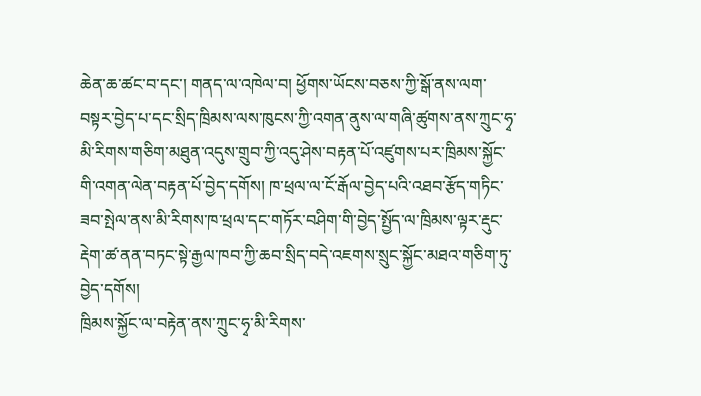ཆེན་ཆ་ཚང་བ་དང་། གནད་ལ་འཁེལ་བ། ཕྱོགས་ཡོངས་བཅས་ཀྱི་སྒོ་ནས་ལག་བསྟར་བྱེད་པ་དང་སྲིད་ཁྲིམས་ལས་ཁུངས་ཀྱི་འགན་ནུས་ལ་གཞི་ཚུགས་ནས་ཀྲུང་ཧྭ་མི་རིགས་གཅིག་མཐུན་འདུས་གྲུབ་ཀྱི་འདུ་ཤེས་བརྟན་པོ་འཛུགས་པར་ཁྲིམས་སྐྱོང་གི་འགན་ལེན་བརྟན་པོ་བྱེད་དགོས། ཁ་ཕྲལ་ལ་ངོ་རྒོལ་བྱེད་པའི་འཐབ་རྩོད་གཏིང་ཟབ་སྤེལ་ནས་མི་རིགས་ཁ་ཕྲལ་དང་གཏོར་བཤིག་གི་བྱེད་སྤྱོད་ལ་ཁྲིམས་ལྟར་རྡུང་རྡེག་ཚ་ནན་བཏང་སྟེ་རྒྱལ་ཁབ་ཀྱི་ཆབ་སྲིད་བདེ་འཇགས་སྲུང་སྐྱོང་མཐའ་གཅིག་ཏུ་བྱེད་དགོས།
ཁྲིམས་སྐྱོང་ལ་བརྟེན་ནས་ཀྲུང་ཧྭ་མི་རིགས་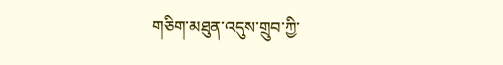གཅིག་མཐུན་འདུས་གྲུབ་ཀྱི་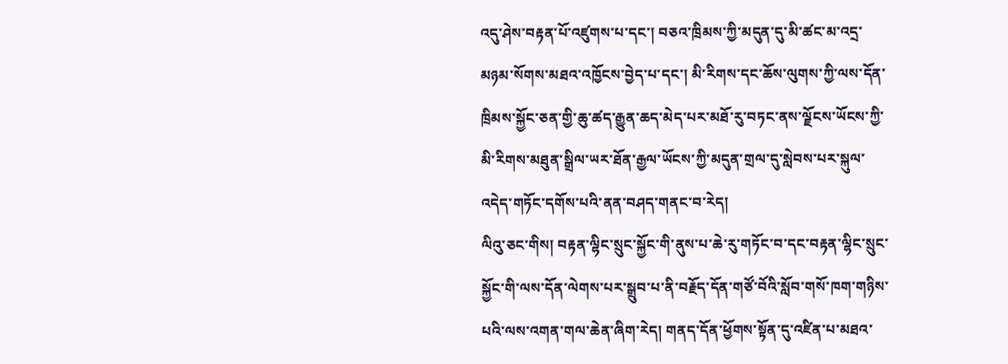འདུ་ཤེས་བརྟན་པོ་འཛུགས་པ་དང་། བཅའ་ཁྲིམས་ཀྱི་མདུན་དུ་མི་ཚང་མ་འདྲ་མཉམ་སོགས་མཐའ་འཁྱོངས་བྱེད་པ་དང་། མི་རིགས་དང་ཆོས་ལུགས་ཀྱི་ལས་དོན་ཁྲིམས་སྐྱོང་ཅན་གྱི་ཆུ་ཚད་རྒྱུན་ཆད་མེད་པར་མཐོ་རུ་བཏང་ནས་ལྗོངས་ཡོངས་ཀྱི་མི་རིགས་མཐུན་སྒྲིལ་ཡར་ཐོན་རྒྱལ་ཡོངས་ཀྱི་མདུན་གྲལ་དུ་སླེབས་པར་སྐུལ་འདེད་གཏོང་དགོས་པའི་ནན་བཤད་གནང་བ་རེད།
ལིའུ་ཅང་གིས། བརྟན་ལྷིང་སྲུང་སྐྱོང་གི་ནུས་པ་ཆེ་རུ་གཏོང་བ་དང་བརྟན་ལྷིང་སྲུང་སྐྱོང་གི་ལས་དོན་ལེགས་པར་སྒྲུབ་པ་ནི་བརྗོད་དོན་གཙོ་བོའི་སློབ་གསོ་ཁག་གཉིས་པའི་ལས་འགན་གལ་ཆེན་ཞིག་རེད། གནད་དོན་ཕྱོགས་སྟོན་དུ་འཛིན་པ་མཐའ་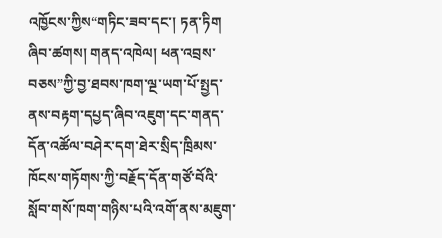འཁྱོངས་ཀྱིས“གཏིང་ཟབ་དང་། ཏན་ཏིག ཞིབ་ཚགས། གནད་འཁེལ། ཕན་འབྲས་བཅས”ཀྱི་བྱ་ཐབས་ཁག་ལྔ་ཡག་པོ་སྤྱད་ནས་བརྟག་དཔྱད་ཞིབ་འཇུག་དང་གནད་དོན་འཚོལ་བཤེར་དག་ཐེར་སྲིད་ཁྲིམས་ཁོངས་གཏོགས་ཀྱི་བརྗོད་དོན་གཙོ་བོའི་སློབ་གསོ་ཁག་གཉིས་པའི་འགོ་ནས་མཇུག་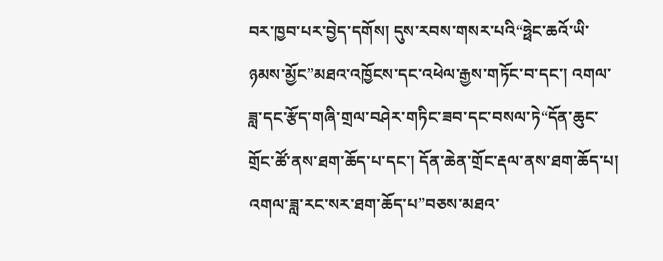བར་ཁྱབ་པར་བྱེད་དགོས། དུས་རབས་གསར་པའི“ཧྥེང་ཆའོ་ཡི་ཉམས་མྱོང”མཐའ་འཁྱོངས་དང་འཕེལ་རྒྱས་གཏོང་བ་དང་། འགལ་ཟླ་དང་རྩོད་གཞི་གྲལ་བཤེར་གཏིང་ཟབ་དང་བསལ་ཏེ“དོན་ཆུང་གྲོང་ཚོ་ནས་ཐག་ཆོད་པ་དང་། དོན་ཆེན་གྲོང་རྡལ་ནས་ཐག་ཆོད་པ། འགལ་ཟླ་རང་སར་ཐག་ཆོད་པ”བཅས་མཐའ་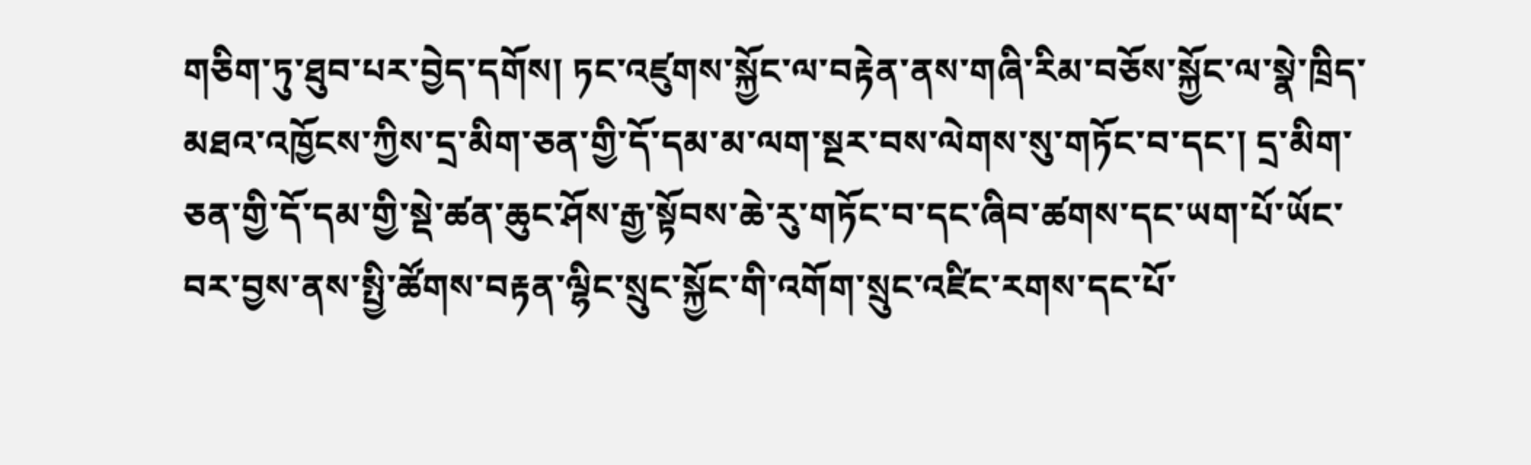གཅིག་ཏུ་ཐུབ་པར་བྱེད་དགོས། ཏང་འཛུགས་སྐྱོང་ལ་བརྟེན་ནས་གཞི་རིམ་བཅོས་སྐྱོང་ལ་སྣེ་ཁྲིད་མཐའ་འཁྱོངས་ཀྱིས་དྲ་མིག་ཅན་གྱི་དོ་དམ་མ་ལག་སྔར་བས་ལེགས་སུ་གཏོང་བ་དང་། དྲ་མིག་ཅན་གྱི་དོ་དམ་གྱི་སྡེ་ཚན་ཆུང་ཤོས་རྒྱ་སྟོབས་ཆེ་རུ་གཏོང་བ་དང་ཞིབ་ཚགས་དང་ཡག་པོ་ཡོང་བར་བྱས་ནས་སྤྱི་ཚོགས་བརྟན་ལྷིང་སྲུང་སྐྱོང་གི་འགོག་སྲུང་འཛིང་རགས་དང་པོ་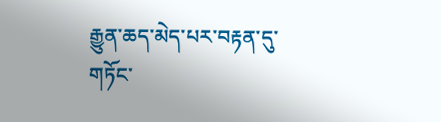རྒྱུན་ཆད་མེད་པར་བརྟན་དུ་གཏོང་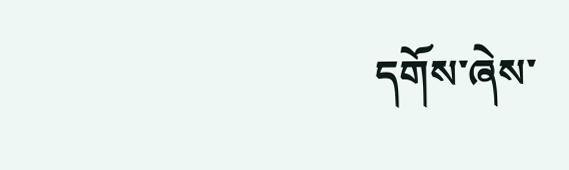དགོས་ཞེས་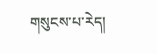གསུངས་པ་རེད།